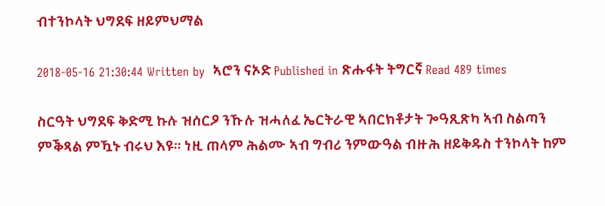ብተንኮላት ህግደፍ ዘይምህማል

2018-05-16 21:30:44 Written by  ኣሮን ናኦድ Published in ጽሑፋት ትግርኛ Read 489 times

ስርዓት ህግደፍ ቅድሚ ኩሉ ዝሰርዖ ንኹሉ ዝሓለፈ ኤርትራዊ ኣበርክቶታት ጐዓጺጽካ ኣብ ስልጣን ምቕጻል ምዃኑ ብሩህ እዩ። ነዚ ጠላም ሕልሙ ኣብ ግብሪ ንምውዓል ብዙሕ ዘይቅዱስ ተንኮላት ከም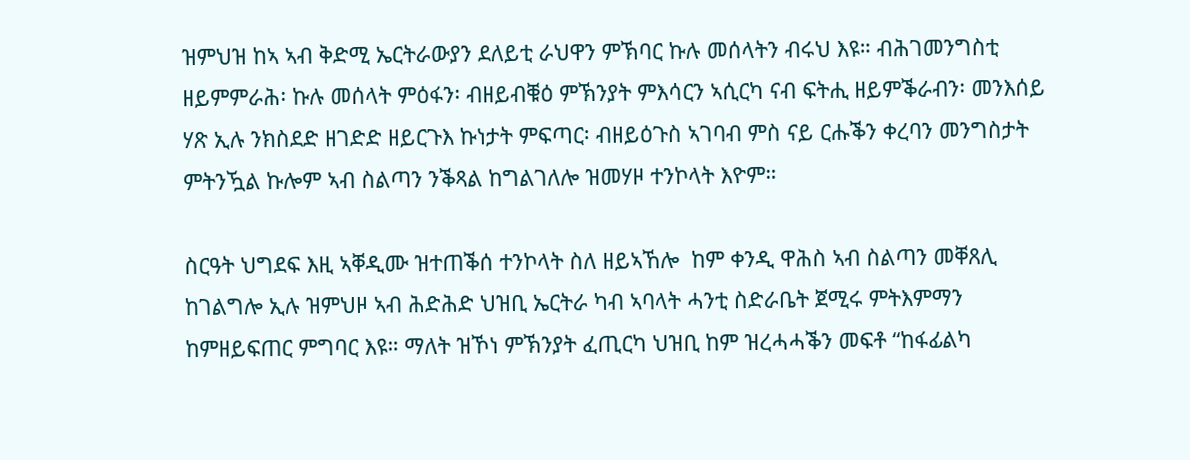ዝምህዝ ከኣ ኣብ ቅድሚ ኤርትራውያን ደለይቲ ራህዋን ምኽባር ኩሉ መሰላትን ብሩህ እዩ። ብሕገመንግስቲ ዘይምምራሕ፡ ኩሉ መሰላት ምዕፋን፡ ብዘይብቑዕ ምኽንያት ምእሳርን ኣሲርካ ናብ ፍትሒ ዘይምቕራብን፡ መንእሰይ ሃጽ ኢሉ ንክስደድ ዘገድድ ዘይርጉእ ኩነታት ምፍጣር፡ ብዘይዕጉስ ኣገባብ ምስ ናይ ርሑቕን ቀረባን መንግስታት ምትንዃል ኩሎም ኣብ ስልጣን ንቕጻል ከግልገለሎ ዝመሃዞ ተንኮላት እዮም።

ስርዓት ህግደፍ እዚ ኣቐዲሙ ዝተጠቕሰ ተንኮላት ስለ ዘይኣኸሎ  ከም ቀንዲ ዋሕስ ኣብ ስልጣን መቐጸሊ ከገልግሎ ኢሉ ዝምህዞ ኣብ ሕድሕድ ህዝቢ ኤርትራ ካብ ኣባላት ሓንቲ ስድራቤት ጀሚሩ ምትእምማን ከምዘይፍጠር ምግባር እዩ። ማለት ዝኾነ ምኽንያት ፈጢርካ ህዝቢ ከም ዝረሓሓቕን መፍቶ “ከፋፊልካ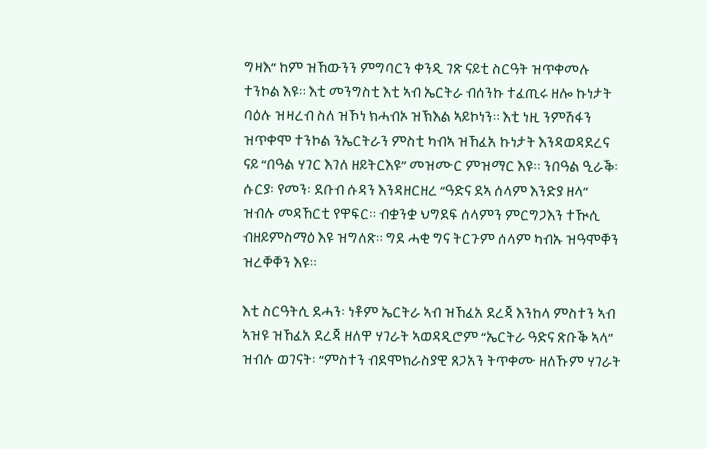ግዛእ” ከም ዝኸውንን ምግባርን ቀንዲ ገጽ ናይቲ ስርዓት ዝጥቀመሉ ተንኮል እዩ። እቲ መንግስቲ እቲ ኣብ ኤርትራ ብሰንኩ ተፈጢሩ ዘሎ ኩነታት ባዕሉ ዝዛረብ ስለ ዝኾነ ክሓብኦ ዝኽእል ኣይኮነን። እቲ ነዚ ንምሽፋን ዝጥቀሞ ተንኮል ንኤርትራን ምስቲ ካብኣ ዝኸፈአ ኩነታት እንዳወዳደረና ናይ “በዓል ሃገር እገለ ዘይትርእዩ” መዝሙር ምዝማር እዩ። ንበዓል ዒራቕ፡ ሱርያ፡ የመን፡ ደቡብ ሱዳን እንዳዘርዘረ “ዓድና ደኣ ሰላም እንድያ ዘላ” ዝብሉ መዳኸርቲ የዋፍር። ብቋንቋ ህግደፍ ሰላምን ምርግጋእን ተዂሲ ብዘይምስማዕ እዩ ዝግለጽ። ግደ ሓቂ ግና ትርጉም ሰላም ካብኡ ዝዓሞቐን ዝረቐቐን እዩ።

እቲ ስርዓትሲ ደሓን፡ ነቶም ኤርትራ ኣብ ዝኸፈአ ደረጃ እንከላ ምስተን ኣብ ኣዝዩ ዝኸፈአ ደረጃ ዘለዋ ሃገራት ኣወዳዲሮም “ኤርትራ ዓድና ጽቡቕ ኣላ” ዝብሉ ወገናት፡ “ምስተን ብደሞክራስያዊ ጸጋአን ትጥቀሙ ዘለኹም ሃገራት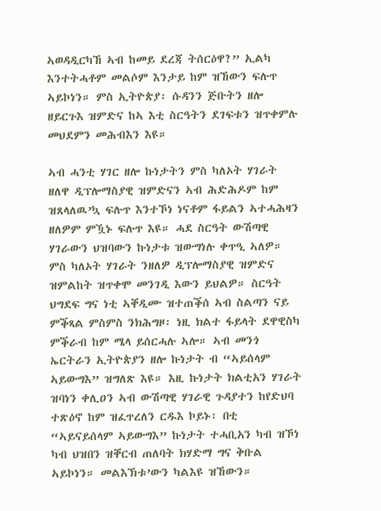ኣወዳዲርካኸ ኣብ ከመይ ደረጃ ትሰርዕዋ?” ኢልካ እንተትሓቶም መልሶም እንታይ ከም ዝኸውን ፍሉጥ ኣይኮነን። ምስ ኢትዮጵያ፡ ሱዳንን ጅቡትን ዘሎ ዘይርጉእ ዝምድና ከኣ እቲ ስርዓትን ደገፍቱን ዝጥቀምሉ መህደምን መሕብእን እዩ።

ኣብ ሓንቲ ሃገር ዘሎ ኩነታትን ምስ ካለኦት ሃገራት ዘለዋ ዲፕሎማስያዊ ዝምድናን ኣብ ሕድሕዶም ከም ዝጸላለዉ’ኳ ፍሉጥ እንተኾነ ነናቶም ፋይልን ኣተሓሕዛን ዘለዎም ምዃኑ ፍሉጥ እዩ። ሓደ ስርዓት ውሽጣዊ ሃገራውን ህዝባውን ኩነታቱ ዝውግነሉ ቀጥዒ ኣለዎ። ምስ ካለኦት ሃገራት ንዘለዎ ዲፕሎማስያዊ ዝምድና ዝምልከት ዝጥቀሞ መንገዲ እውን ይህልዎ። ስርዓት ህግደፍ ግና ነቲ ኣቐዲሙ ዝተጠቕሰ ኣብ ስልጣን ናይ ምቕጻል ምስምስ ንክሕግዞ፡ ነዚ ክልተ ፋይላት ደዋዊስካ ምቕራብ ከም ሜላ ይሰርሓሉ ኣሎ። ኣብ መንጎ ኤርትራን ኢትዮጵያን ዘሎ ኩነታት ብ “ኣይሰላም ኣይውግእ” ዝግለጽ እዩ። እዚ ኩነታት ክልቲአን ሃገራት ዝባነን ቀሊዐን ኣብ ውሽጣዊ ሃገራዊ ጉዳያተን ከየድህባ ተጽዕኖ ከም ዝፈጥረለን ርዱእ ኮይኑ፡ በቲ “ኣይናይሰላም ኣይውግእ” ኩነታት ተሓቢአን ካብ ዝኾነ ካብ ህዝበን ዝቐርብ ጠለባት ክሃድማ ግና ቅቡል ኣይኮነን። መልእኽቱ’ውን ካልእዩ ዝኸውን።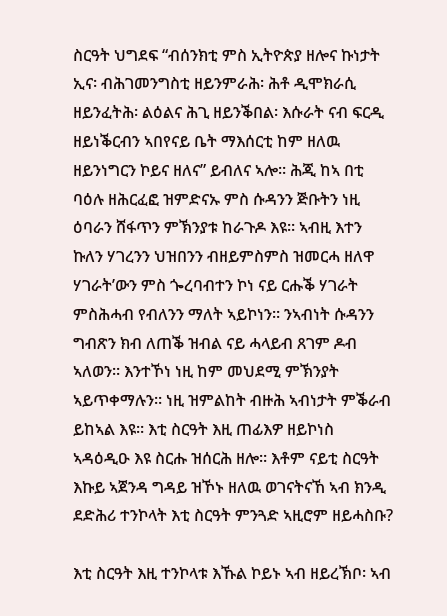ስርዓት ህግደፍ “ብሰንክቲ ምስ ኢትዮጵያ ዘሎና ኩነታት ኢና፡ ብሕገመንግስቲ ዘይንምራሕ፡ ሕቶ ዲሞክራሲ ዘይንፈትሕ፡ ልዕልና ሕጊ ዘይንቕበል፡ እሱራት ናብ ፍርዲ ዘይነቕርብን ኣበየናይ ቤት ማእሰርቲ ከም ዘለዉ ዘይንነግርን ኮይና ዘለና” ይብለና ኣሎ። ሕጂ ከኣ በቲ ባዕሉ ዘሕርፈፎ ዝምድናኡ ምስ ሱዳንን ጅቡትን ነዚ ዕባራን ሸፋጥን ምኽንያቱ ከራጉዶ እዩ። ኣብዚ እተን ኩለን ሃገረንን ህዝበንን ብዘይምስምስ ዝመርሓ ዘለዋ ሃገራት’ውን ምስ ጐረባብተን ኮነ ናይ ርሑቕ ሃገራት ምስሕሓብ የብለንን ማለት ኣይኮነን። ንኣብነት ሱዳንን ግብጽን ክብ ለጠቕ ዝብል ናይ ሓላይብ ጸገም ዶብ ኣለወን። እንተኾነ ነዚ ከም መህደሚ ምኽንያት ኣይጥቀማሉን። ነዚ ዝምልከት ብዙሕ ኣብነታት ምቕራብ ይከኣል እዩ። እቲ ስርዓት እዚ ጠፊእዎ ዘይኮነስ ኣዳዕዲዑ እዩ ስርሑ ዝሰርሕ ዘሎ። እቶም ናይቲ ስርዓት እኩይ ኣጀንዳ ግዳይ ዝኾኑ ዘለዉ ወገናትናኸ ኣብ ክንዲ ደድሕሪ ተንኮላት እቲ ስርዓት ምንጓድ ኣዚሮም ዘይሓስቡ?

እቲ ስርዓት እዚ ተንኮላቱ እኹል ኮይኑ ኣብ ዘይረኽቦ፡ ኣብ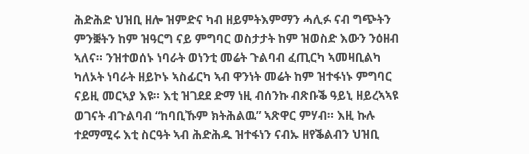ሕድሕድ ህዝቢ ዘሎ ዝምድና ካብ ዘይምትእምማን ሓሊፉ ናብ ግጭትን ምንቛትን ከም ዝዓርግ ናይ ምግባር ወስታታት ከም ዝወስድ እውን ንዕዘብ ኣለና። ንዝተወሰኑ ነባራት ወነንቲ መሬት ጉልባብ ፈጢርካ ኣመዛቢልካ ካለኦት ነባራት ዘይኮኑ ኣስፊርካ ኣብ ዋንነት መሬት ከም ዝተፋነኑ ምግባር ናይዚ መርኣያ እዩ። እቲ ዝገደደ ድማ ነዚ ብሰንኩ ብጽቡቕ ዓይኒ ዘይረኣኣዩ ወገናት ብጉልባብ “ከባቢኹም ክትሕልዉ” ኣጽዋር ምሃብ። እዚ ኩሉ ተደማሚሩ እቲ ስርዓት ኣብ ሕድሕዱ ዝተፋነን ናብኡ ዘየቕልብን ህዝቢ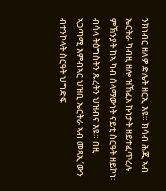ንክነብር ዘለዎ ድሌት ዘርኢ እዩ። ክሳብ ሕጂ ኣብ ኤርትራ ካብዚ ዘሎ ዝኸፈአ ኩነታት ዘይተፈጥረሉ ምኽንያት ከኣ ካብ ሰላማውነት ናይቲ ስርዓት ዘይኮነ፡ ብሳላ ትዕግስትን ጹረትን ህዝብና እዩ። በዚ ኣጋጣሚ እምብኣር ህዝቢ ኤርትራ ኣብ መጻኢ’ውን ብተንኮላት ስርዓት ህግድፍ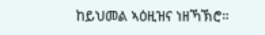ከይህመል ኣዕዚዝና ነዘኻኽሮ።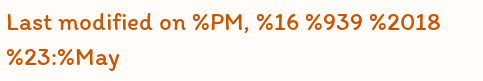Last modified on %PM, %16 %939 %2018 %23:%May